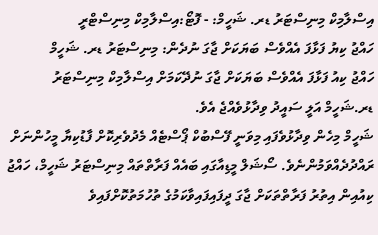އިސްލާމިކް މިނިސްޓަރު ޑރ. ޝަހީމް: - ފޮޓޯ:އިސްލާމިކް މިނިސްޓްރީ
ހައްޖު ކިޔު ފަޅާފަ އެއްވެސް ބަޔަކަށް ޖާގަ ނުދެން: މިނިސްޓަރު ޑރ. ޝަހީމް
ހައްޖު ކިއު ފަޅާފަ އެއްވެސް ބަޔަކަށް ޖާގަ ނުދޭކަމަށް އިސްލާމިކް މިނިސްޓަރު ޑރ.ޝަހީމް އަލީ ސައީދު ވިދާޅުވެއްޖެ އެވެ.
ޝަހީމް މިހެން ވިދާޅުވެފައި މިވަނީ ފޭސްބުކް ޕޯސްޓެއް މެދުވެރިކޮށް ފާޑުކިޔާ މީހުންނަށް ރައްދުދެއްވަމުންނެވެ. ސޯޝަލް މީޑިއާގައި ބައެއް ފަރާތްތައް މިނިސްޓަރު ޝަހީމް، ހައްޖު ކިއުއިން އިތުރު ފަރާތްތަކަށް ޖާގަ ދީފައިފައިވާކަމުގެ ތުހުމަތުކޮށްފައިވެ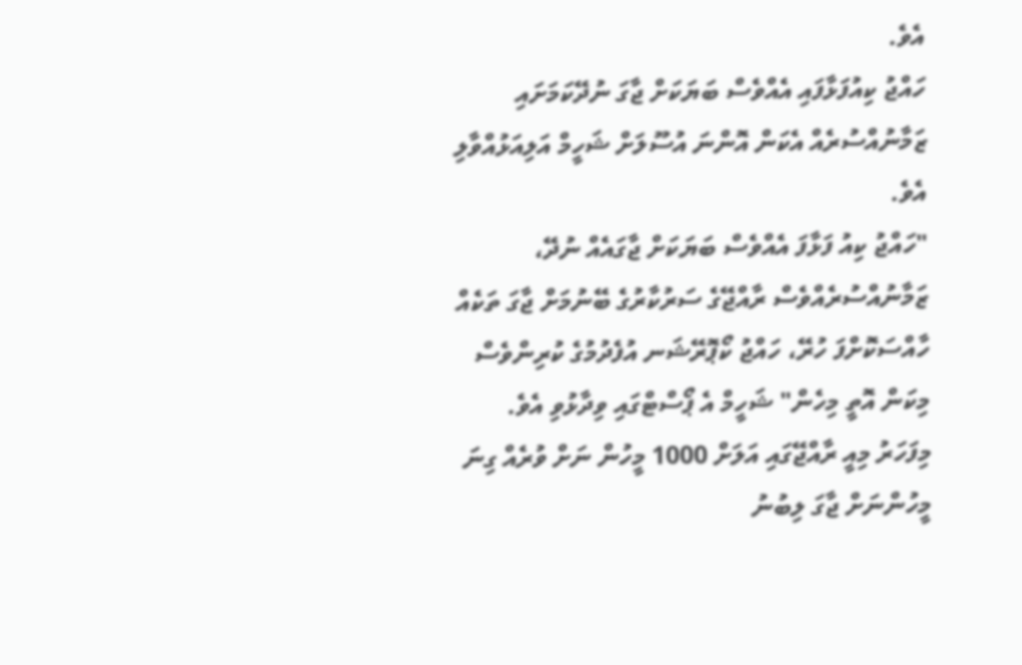އެވެ.
ހައްޖު ކިއުފަޅާފައި އެއްވެސް ބަޔަކަށް ޖާގަ ނުދޭކަމަށައި ޒަމާނުއްސުރެއް އެކަން އޮންނަ އުސޫލަށް ޝަހީމް އަލިއަޅުއްވާލި އެވެ.
"ހައްޖު ކިއު ފަޅާފަ އެއްވެސް ބަޔަކަށް ޖާގައެއް ނުދޭ، ޒަމާނުއްސުރެއްވެސް ރާއްޖޭގެ ސަރުކާރުގެ ބޭނުމަށް ޖާގަ ތަކެއް ހާއްސަކޮށްފަ ހުރޭ، ހައްޖު ކޯޕޮރޭޝަނ އުފެދުމުގެ ކުރިންވެސް މިކަން އޮތީ މިހެން" ޝަހީމް އެ ޕޯސްޓްގައި ވިދާޅުވި އެވެ.
މިފަހަރު މިއީ ރާއްޖޭގައި އަލަށް 1000 މީހުން ނަށް ވުރެއް ގިނަ މީހުންނަށް ޖާގަ ލިބުނު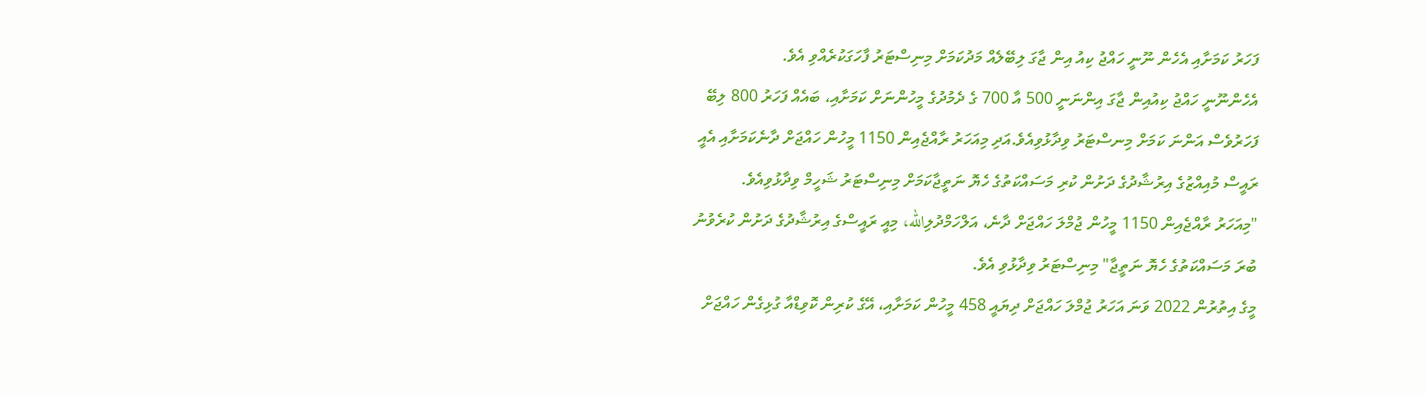ފަހަރު ކަމަށާއި އެހެން ނޫނީ ހައްޖު ކިއު އިން ޖާގަ ލިބޭލެއް މަދުކަމަށް މިނިސްޓަރު ފާހަގަކުރެއްވި އެވެ.
އެހެންނޫނީ ހައްޖު ކިއުއިން ޖާގަ އިންނަނީ 500 އާ 700 ގެ ދެމުދުގެ މީހުންނަށް ކަމަށާއި، ބައެއް ފަހަރު 800 ލިބޭ ފަހަރުވެސް އަންނަ ކަމަށް މިނސްޓަރު ވިދާޅުވިއެވެ.އަދި މިއަހަރު ރާއްޖެއިން 1150 މީހުން ހައްޖަށް ދާނެކަމަށާއި އެއީ ރައީސް މުއިއްޒުގެ އިރުޝާދުގެ ދަށުން ކުރި މަސައްކަތުގެ ހެޔޮ ނަތީޖާކަމަށް މިނިސްޓަރު ޝަހީމް ވިދާޅުވިއެވެ.
"މިއަހަރު ރާއްޖެއިން 1150 މީހުން ޖުމްލަ ހައްޖަށް ދާނެ، އަލްހަމްދުލިالله، މިއީ ރައީސްގެ އިރުޝާދުގެ ދަށުން ކުރެވުނު ބުރަ މަސައްކަތުގެ ހެޔޮ ނަތީޖާ" މިނިސްޓަރު ވިދާޅުވި އެވެ.
މީގެ އިތުރުން 2022 ވަނަ އަހަރު ޖުމްލަ ހައްޖަށް ދިޔައީ 458 މީހުން ކަމަށާއި، އޭގެ ކުރިން ކޮވިޑްއާ ގުޅިގެން ހައްޖަށް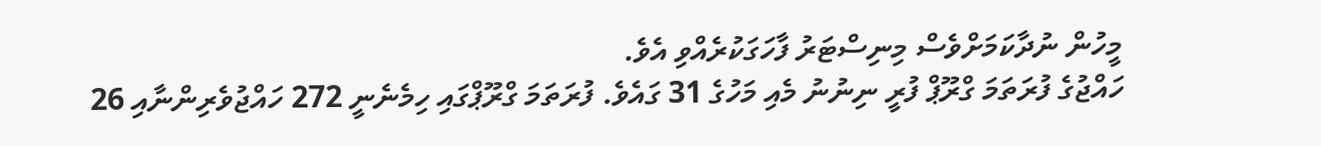މީހުން ނުދާކަމަށްވެސް މިނިސްޓަރު ފާހަގަކުރެއްވި އެވެ.
ހައްޖުގެ ފުރަތަމަ ގްރޫޕް ފުރީ ނިނުނު މެއި މަހުގެ 31 ގައެވެ. ފުރަތަމަ ގްރޫޕްގައި ހިމެނެނީ 272 ހައްޖުވެރިންނާއި 26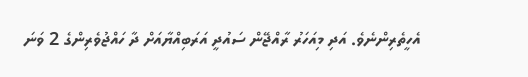އެހީތެރިންނެވެ. އަދި މިއަހަރު ރާއްޖޭން ސައުދީ އަރަބިއްޔާއަށް ދާ ހައްޖުވެރިންގެ 2 ވަނަ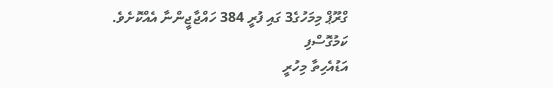ގްރޫޕް މިމަހުގެ3 ގައި ފުރީ 384 ހައްޖާޖީންނާ އެއްކޮށެވެ.
ކަމުގޮސްފި
އަޑުއެހިތާ މިހުރީ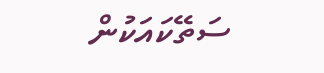ސަތޭކައަކުން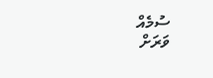ސުމެއް
ވަރަށް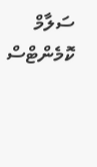ސަލާމް
ކޮމެންޓްސް